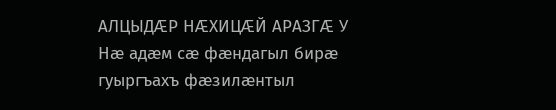АЛЦЫДÆР НÆХИЦÆЙ АРАЗГÆ У
Нæ адæм сæ фæндагыл бирæ гуыргъахъ фæзилæнтыл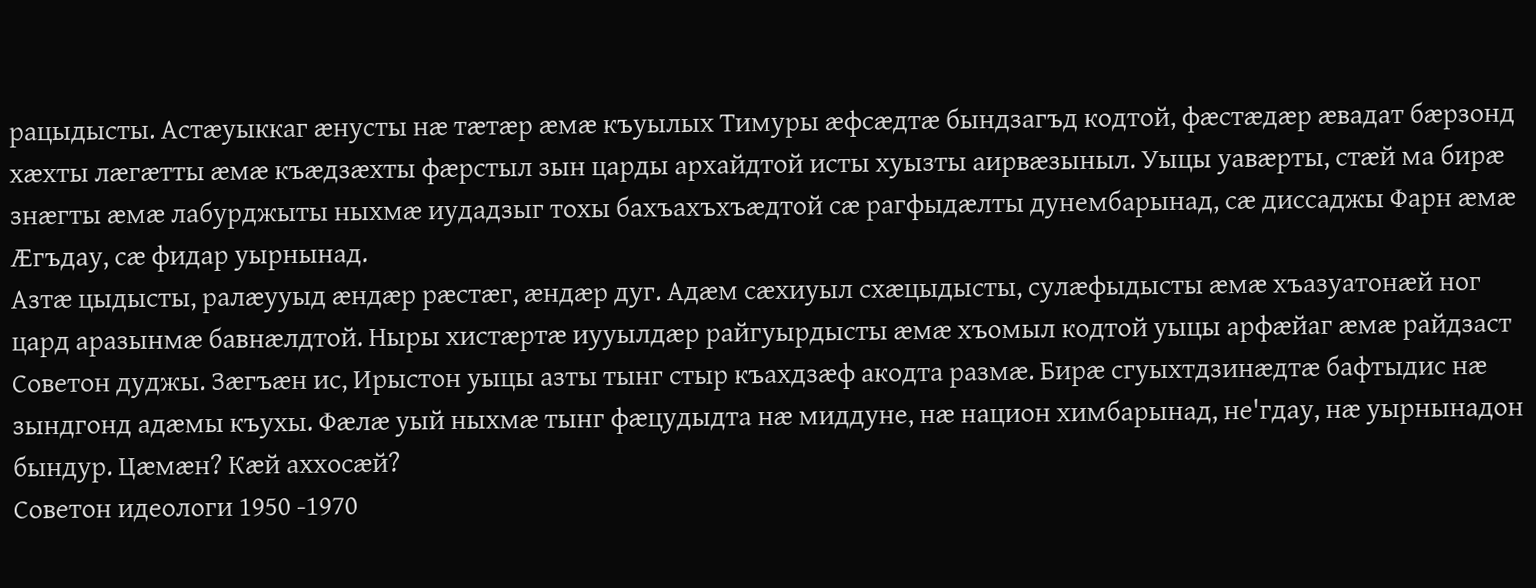рацыдысты. Астæуыккаг æнусты нæ тæтæр æмæ къуылых Тимуры æфсæдтæ бындзагъд кодтой, фæстæдæр æвадат бæрзонд хæхты лæгæтты æмæ къæдзæхты фæрстыл зын царды архайдтой исты хуызты аирвæзыныл. Уыцы уавæрты, стæй ма бирæ знæгты æмæ лабурджыты ныхмæ иудадзыг тохы бахъахъхъæдтой сæ рагфыдæлты дунембарынад, сæ диссаджы Фарн æмæ Æгъдау, сæ фидар уырнынад.
Азтæ цыдысты, ралæууыд æндæр рæстæг, æндæр дуг. Адæм сæхиуыл схæцыдысты, сулæфыдысты æмæ хъазуатонæй ног цард аразынмæ бавнæлдтой. Ныры хистæртæ иууылдæр райгуырдысты æмæ хъомыл кодтой уыцы арфæйаг æмæ райдзаст Советон дуджы. Зæгъæн ис, Ирыстон уыцы азты тынг стыр къахдзæф акодта размæ. Бирæ сгуыхтдзинæдтæ бафтыдис нæ зындгонд адæмы къухы. Фæлæ уый ныхмæ тынг фæцудыдта нæ миддуне, нæ национ химбарынад, не'гдау, нæ уырнынадон бындур. Цæмæн? Кæй аххосæй?
Советон идеологи 1950 -1970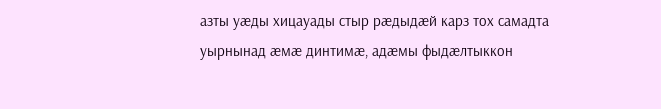азты уæды хицауады стыр рæдыдæй карз тох самадта уырнынад æмæ динтимæ, адæмы фыдæлтыккон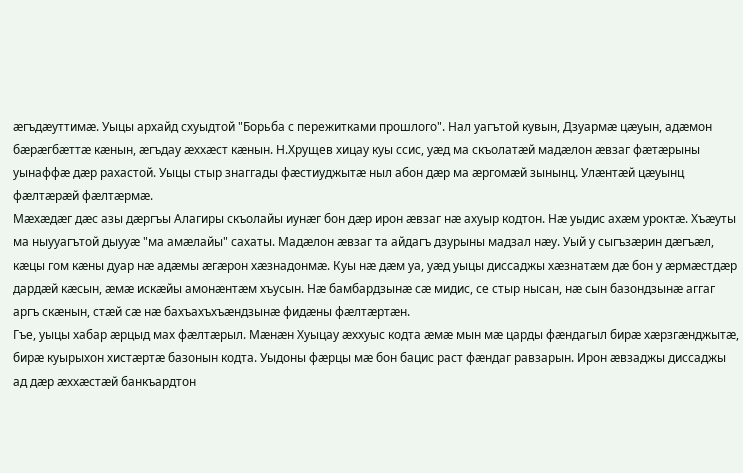æгъдæуттимæ. Уыцы архайд схуыдтой "Борьба с пережитками прошлого". Нал уагътой кувын, Дзуармæ цæуын, адæмон бæрæгбæттæ кæнын, æгъдау æххæст кæнын. Н.Хрущев хицау куы ссис, уæд ма скъолатæй мадæлон æвзаг фæтæрыны уынаффæ дæр рахастой. Уыцы стыр знаггады фæстиуджытæ ныл абон дæр ма æргомæй зынынц. Улæнтæй цæуынц фæлтæрæй фæлтæрмæ.
Мæхæдæг дæс азы дæргъы Алагиры скъолайы иунæг бон дæр ирон æвзаг нæ ахуыр кодтон. Нæ уыдис ахæм уроктæ. Хъæуты ма ныууагътой дыууæ "ма амæлайы" сахаты. Мадæлон æвзаг та айдагъ дзурыны мадзал нæу. Уый у сыгъзӕрин дæгъæл, кæцы гом кæны дуар нæ адæмы æгӕрон хæзнадонмæ. Куы нæ дæм уа, уæд уыцы диссаджы хæзнатæм дæ бон у æрмæстдæр дардæй кæсын, æмæ искæйы амонæнтæм хъусын. Нæ бамбардзынæ сæ мидис, се стыр нысан, нæ сын базондзынæ аггаг аргъ скæнын, стæй сæ нæ бахъахъхъæндзынæ фидæны фæлтæртæн.
Гъе, уыцы хабар æрцыд мах фæлтæрыл. Мæнæн Хуыцау æххуыс кодта æмæ мын мæ царды фæндагыл бирæ хæрзгæнджытæ, бирæ куырыхон хистæртæ базонын кодта. Уыдоны фæрцы мæ бон бацис раст фæндаг равзарын. Ирон ӕвзаджы диссаджы ад дӕр ӕххӕстӕй банкъардтон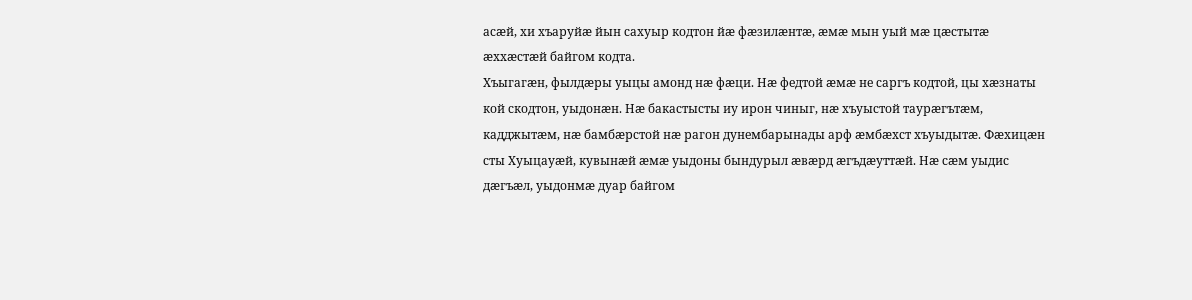асӕй, хи хъаруйӕ йын сахуыр кодтон йӕ фӕзилӕнтӕ, ӕмӕ мын уый мӕ цӕстытӕ ӕххӕстӕй байгом кодта.
Хъыгагæн, фылдæры уыцы амонд нæ фæци. Нæ федтой æмæ не саргъ кодтой, цы хæзнаты кой скодтон, уыдонæн. Нæ бакастысты иу ирон чиныг, нæ хъуыстой таурæгътæм, кадджытæм, нæ бамбæрстой нæ рагон дунембарынады арф æмбæхст хъуыдытæ. Фæхицæн сты Хуыцауæй, кувынæй æмæ уыдоны бындурыл æвæрд æгъдæуттæй. Нæ сæм уыдис дæгъæл, уыдонмæ дуар байгом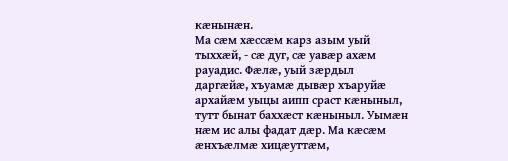кæнынæн.
Ма сæм хæссæм карз азым уый тыххæй, - сæ дуг, сæ уавæр ахæм рауадис. Фæлæ, уый зæрдыл даргæйæ, хъуамæ дывæр хъаруйæ архайæм уыцы аипп сраст кæныныл, тутт бынат баххæст кæныныл. Уымæн нæм ис алы фадат дæр. Ма кæсæм æнхъæлмæ хицæуттæм,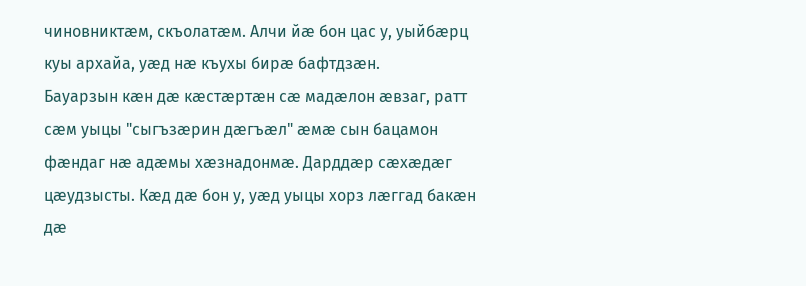чиновниктæм, скъолатæм. Алчи йæ бон цас у, уыйбæрц куы архайа, уæд нæ къухы бирæ бафтдзæн.
Бауарзын кæн дæ кæстæртæн сæ мадæлон æвзаг, ратт сæм уыцы "сыгъзæрин дæгъæл" æмæ сын бацамон фæндаг нæ адæмы хæзнадонмæ. Дарддæр сæхæдæг цæудзысты. Кæд дæ бон у, уæд уыцы хорз лæггад бакæн дæ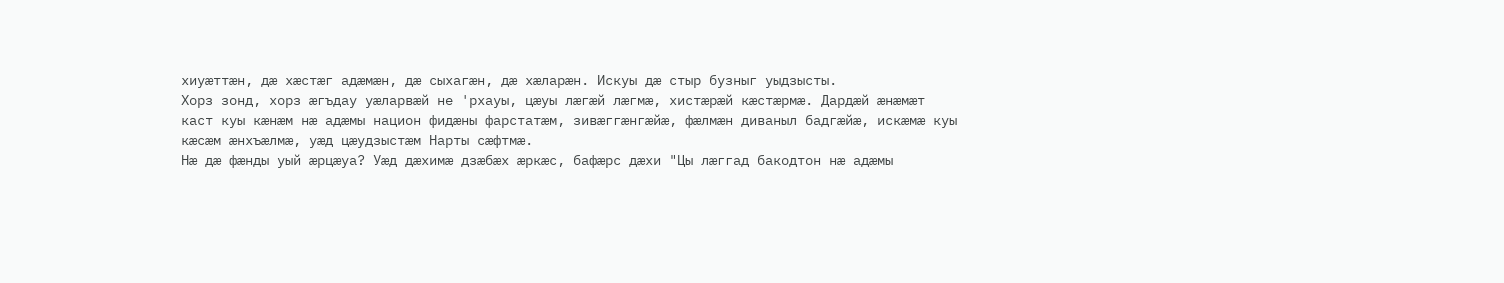хиуæттæн, дæ хæстæг адæмæн, дæ сыхагæн, дæ хæларæн. Искуы дæ стыр бузныг уыдзысты.
Хорз зонд, хорз æгъдау уæларвæй не 'рхауы, цæуы лæгæй лæгмæ, хистæрæй кæстæрмæ. Дардæй æнæмæт каст куы кæнæм нæ адæмы национ фидæны фарстатæм, зивæггæнгæйæ, фæлмæн диваныл бадгæйæ, искæмæ куы кæсæм æнхъæлмæ, уæд цæудзыстæм Нарты сæфтмæ.
Нæ дæ фæнды уый æрцæуа? Уæд дæхимæ дзæбæх æркæс, бафæрс дæхи "Цы лæггад бакодтон нæ адæмы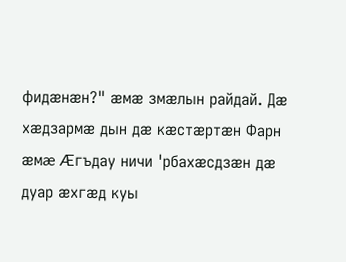фидæнæн?" æмæ змæлын райдай. Дæ хæдзармæ дын дæ кæстæртæн Фарн æмæ Æгъдау ничи 'рбахæсдзæн дæ дуар æхгæд куы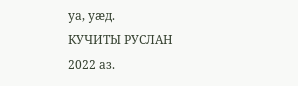уа, уæд.
КУЧИТЫ РУСЛАН
2022 аз.